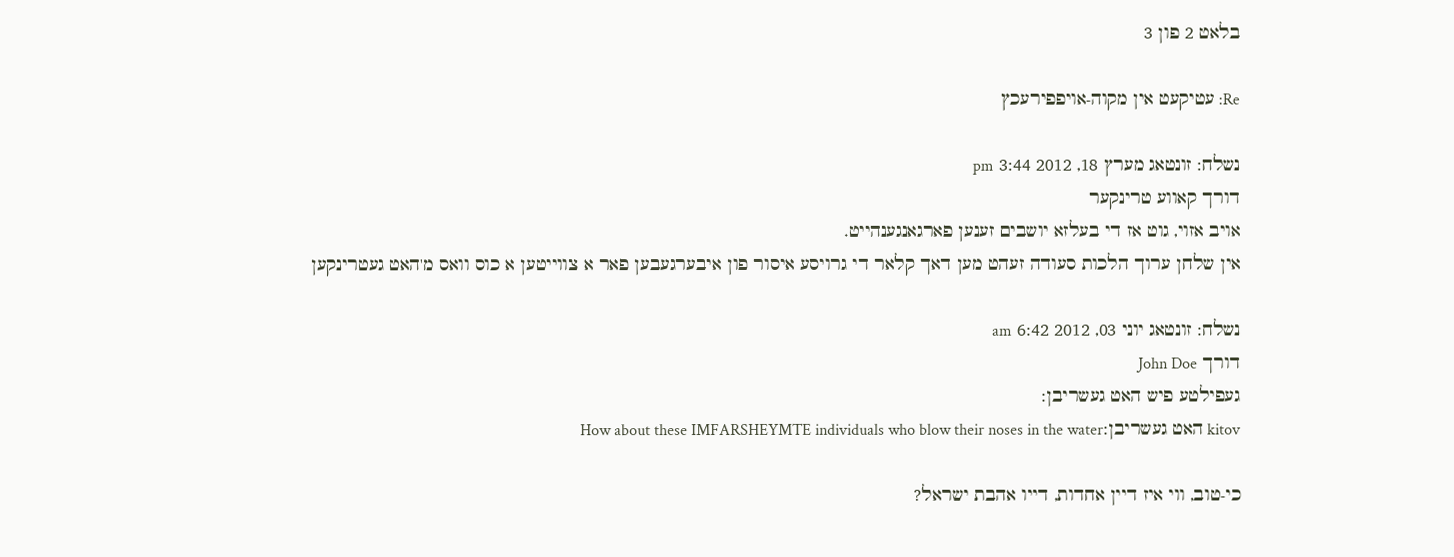בלאט 2 פון 3

Re: עטיקעט אין מקוה-אויפפירעכץ

נשלח: זונטאג מערץ 18, 2012 3:44 pm
דורך קאווע טרינקער
אויב אזוי, גוט אז די בעלזא יושבים זענען פארגאנגענהייט.
אין שלחן ערוך הלכות סעודה זעהט מען דאך קלאר די גרויסע איסור פון איבערגעבען פאר א צווייטען א כוס וואס מ'האט געטרינקען

נשלח: זונטאג יוני 03, 2012 6:42 am
דורך John Doe
געפילטע פיש האט געשריבן:
kitov האט געשריבן:How about these IMFARSHEYMTE individuals who blow their noses in the water

כי-טוב, ווי איז דיין אחדות, דייו אהבת ישראל?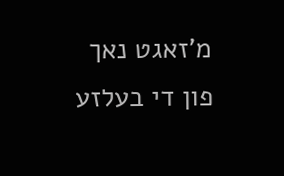מ'זאגט נאך פון די בעלזע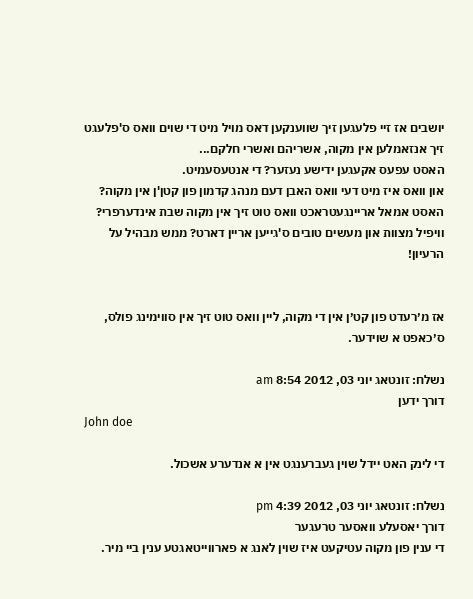יושבים אז זיי פלעגען זיך שווענקען דאס מויל מיט די שוים וואס ס'פלעגט זיך אנזאמלען אין מקוה, אשריהם ואשרי חלקם...
האסט עפעס אקעגען ידישע נעזער? די אנטעסעמיט.
און וואס איז מיט דעי וואס האבן דעם מנהג קדמון פון קטן'ן אין מקוה? האסט אמאל אריינגעטראכט וואס טוט זיך אין מקוה שבת אינדערפרי? וויפיל מצוות און מעשים טובים ס'גייען אריין דארט? ממש מבהיל על הרעיון!


אז מ׳רעדט פון קט׳ן אין די מקוה, ליין וואס טוט זיך אין סווימינג פולס, ס׳כאפט א שוידער.

נשלח: זונטאג יוני 03, 2012 8:54 am
דורך ידען
John doe

די לינק האט יידל שוין געברענגט אין א אנדערע אשכול.

נשלח: זונטאג יוני 03, 2012 4:39 pm
דורך יאסעלע וואסער טרעגער
די ענין פון מקוה עטיקעט איז שוין לאנג א פארווייטאגטע ענין ביי מיר.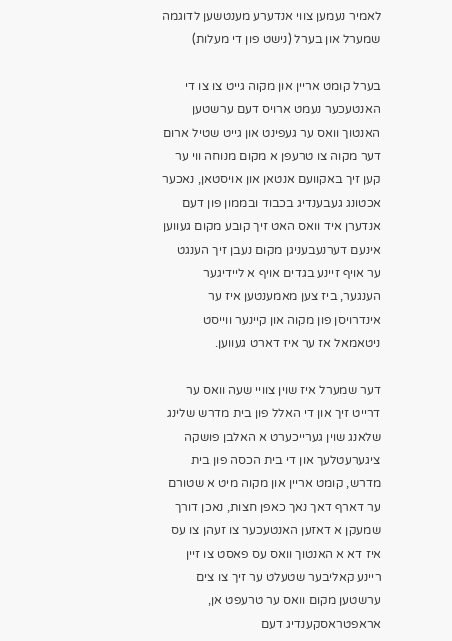לאמיר נעמען צווי אנדערע מענטשען לדוגמה שמערל און בערל (נישט פון די מעלות)

בערל קומט אריין און מקוה גייט צו צו די האנטעכער נעמט ארויס דעם ערשטען האנטוך וואס ער געפינט און גייט שטיל ארום דער מקוה צו טרעפן א מקום מנוחה ווי ער קען זיך באקוועם אנטאן און אויסטאן, נאכער אכטונג געבענדיג בכבוד ובממון פון דעם אנדערן איד וואס האט זיך קובע מקום געווען אינעם דערנעבעניגן מקום נעבן זיך הענגט ער אויף זיינע בגדים אויף א ליידיגער הענגער, ביז צען מאמענטען איז ער אינדרויסן פון מקוה און קיינער ווייסט ניטאמאל אז ער איז דארט געווען.

דער שמערל איז שוין צוויי שעה וואס ער דרייט זיך און די האלל פון בית מדרש שלינג שלאנג שוין גערייכערט א האלבן פושקה ציגערעטלעך און די בית הכסה פון בית מדרש, קומט אריין און מקוה מיט א שטורם ער דארף דאך נאך כאפן חצות, נאכן דורך שמעקן א דאזען האנטעכער צו זעהן צו עס איז דא א האנטוך וואס עס פאסט צו זיין ריינע קאליבער שטעלט ער זיך צו צים ערשטען מקום וואס ער טרעפט אן, אראפטראסקענדיג דעם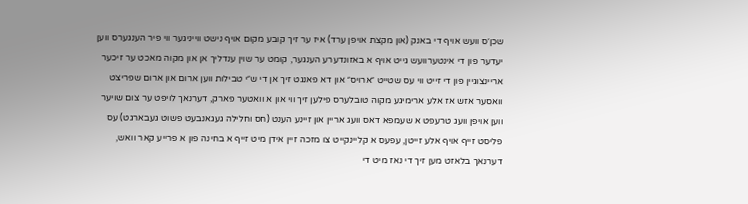שכן׳ס וועש אויף די באנק (און מקצת אויפן ערד) איז ער זיך קובע מקום אויף נישט ווייניגער ווי פיר הענגערס ווען יעדער פון די אינטערוועש גייט אויף א באזונדערע הענגער, קומט ער שוין ענדליך אן און מקוה מאכט ער זיכער אריינצוגיין פון די זייט ווי עס שטייט ״ארויס״ און דא פאנגט זיך אן די ש״י טבילות ווען ארום און ארום שפריצט וואסער אזש אז אלע ארימיגע מקוה טובלערס פילען זיך ווי און א וואטער פארק, דערנאך לויפט ער צום שויער ווען אויפן וועג טרעפט א שעמפא דאס וועג אריין און זיינע הענט (חס וחלילה געגאנבעט פשוט געבארגט) עס פליסט זייף אויף אלע זייטן, עפעס א קליינקייט צו מזכה זיין אידן מיט זייף א בחינה פון א פרייע קאר וואש, דערנאך בלאזט מען זיך די נאז מיט די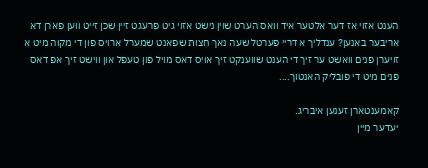הענט אזוי אז דער אלטער איד וואס הערט שוין נישט אזוי גיט פרעגט זיין שכן זייט ווען פארן דא אריבער באנען? ענדליך א דריי פערטל שעה נאך חצות שפאנט שמערל ארויס פון די מקוה מיט א זויערן פנים וואשט ער זיך די הענט שווענקט זיך אויס דאס מויל פון טעפל און ווישט זיך אפ דאס פנים מיט די פובליק האנטוך....

קאמענטארן זענען איבריג.
יעדער מיין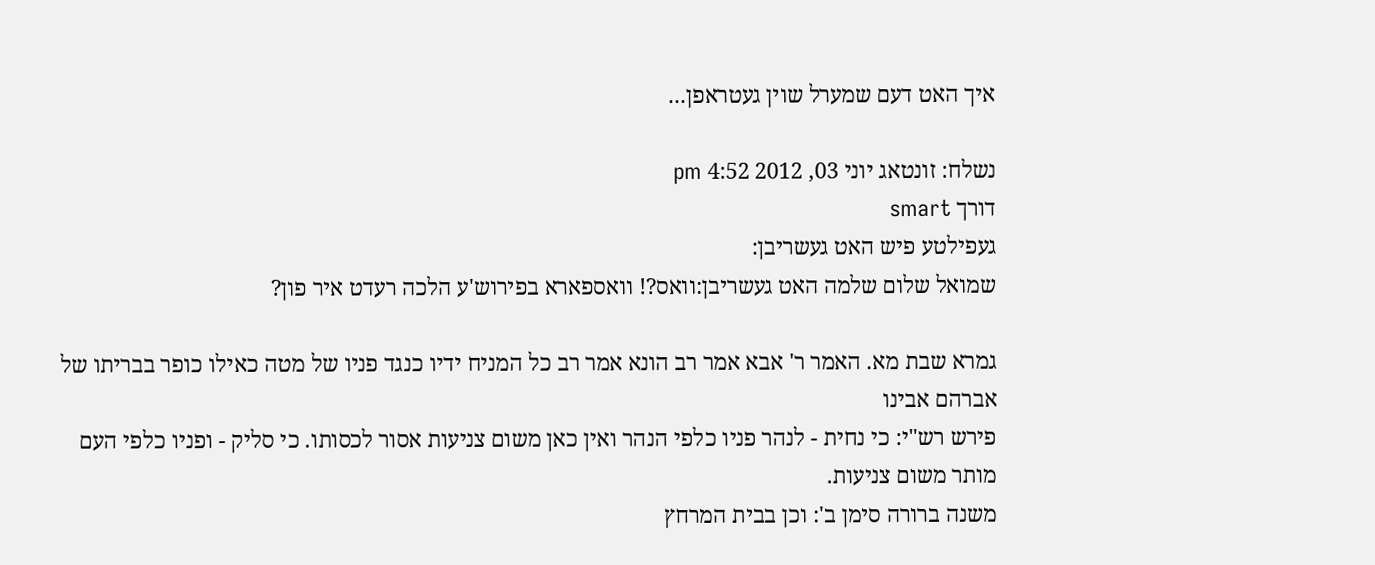איך האט דעם שמערל שוין געטראפן...

נשלח: זונטאג יוני 03, 2012 4:52 pm
דורך smart
געפילטע פיש האט געשריבן:
שמואל שלום שלמה האט געשריבן:וואס?! וואספארא בפירוש'ע הלכה רעדט איר פון?

גמרא שבת מא. האמר ר' אבא אמר רב הונא אמר רב כל המניח ידיו כנגד פניו של מטה כאילו כופר בבריתו של אברהם אבינו
פירש רש"י: כי נחית - לנהר פניו כלפי הנהר ואין כאן משום צניעות אסור לכסותו. כי סליק - ופניו כלפי העם מותר משום צניעות.
משנה ברורה סימן ב': וכן בבית המרחץ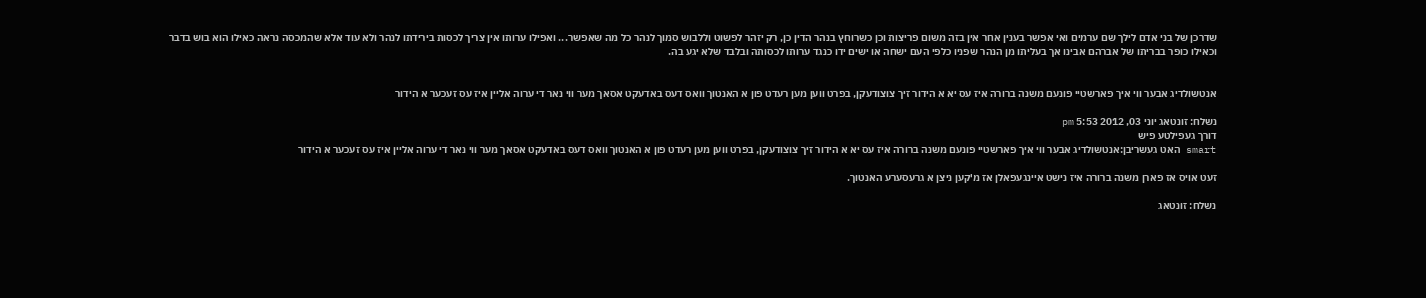שדרכן של בני אדם לילך שם ערמים ואי אפשר בענין אחר אין בזה משום פריצות וכן כשרוחץ בנהר הדין כן, רק יזהר לפשוט וללבוש סמוך לנהר כל מה שאפשר... ואפילו ערותו אין צריך לכסות בירידתו לנהר ולא עוד אלא שהמכסה נראה כאילו הוא בוש בדבר וכאילו כופר בבריתו של אברהם אבינו אך בעליתו מן הנהר שפניו כלפי העם ישחה או ישים ידו כנגד ערותו לכסותה ובלבד שלא יגע בה.


אנטשולדיג אבער ווי איך פארשטיי פונעם משנה ברורה איז עס יא א הידור זיך צוצודעקן, בפרט ווען מען רעדט פון א האנטוך וואס דעס באדעקט אסאך מער ווי נאר די ערוה אליין איז עס זעכער א הידור

נשלח: זונטאג יוני 03, 2012 5:53 pm
דורך געפילטע פיש
smart האט געשריבן:אנטשולדיג אבער ווי איך פארשטיי פונעם משנה ברורה איז עס יא א הידור זיך צוצודעקן, בפרט ווען מען רעדט פון א האנטוך וואס דעס באדעקט אסאך מער ווי נאר די ערוה אליין איז עס זעכער א הידור

זעט אויס אז פארן משנה ברורה איז נישט איינגעפאלן אז מ'קען ניצן א גרעסערע האנטוך.

נשלח: זונטאג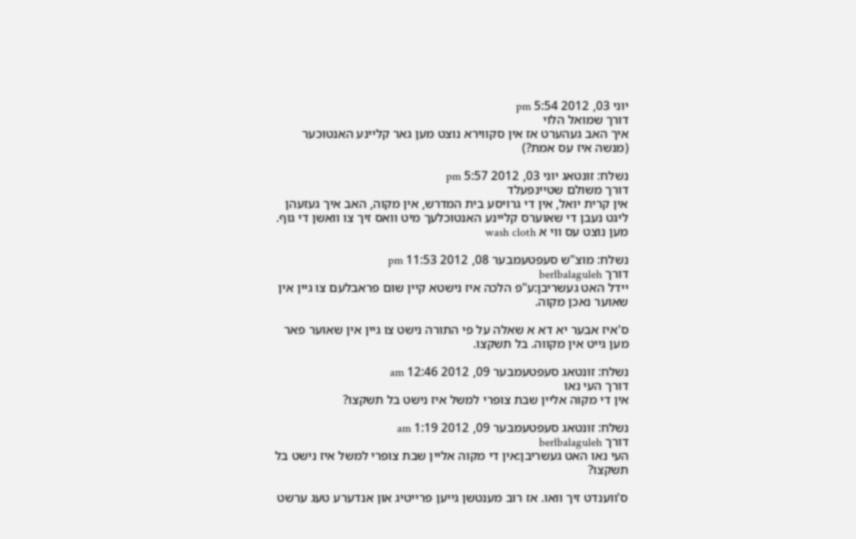יוני 03, 2012 5:54 pm
דורך שמואל הלוי
איך האב געהערט אז אין סקווירא נוצט מען גאר קליינע האנטוכער (מנשה איז עס אמת?)

נשלח: זונטאג יוני 03, 2012 5:57 pm
דורך משולם שטיינפעלד
אין קרית יואל, אין די גרויסע בית המדרש, אין מקוה, האב איך געזעהן ליגט נעבן די שאוערס קליינע האנטוכלעך מיט וואס זיך צו וואשן די גוף. מען נוצט עס ווי א wash cloth

נשלח: מוצ"ש סעפטעמבער 08, 2012 11:53 pm
דורך berlbalaguleh
יידל האט געשריבן:ע"פ הלכה איז נישטא קיין שום פראבלעם צו גיין אין שאוער נאכן מקוה.

ס'איז אבער יא דא א שאלה על פי התורה נישט צו גיין אין שאוער פאר מען גייט אין מקווה. בל תשקצו.

נשלח: זונטאג סעפטעמבער 09, 2012 12:46 am
דורך העי נאו
אין די מקוה אליין שבת צופרי למשל איז נישט בל תשקצו?

נשלח: זונטאג סעפטעמבער 09, 2012 1:19 am
דורך berlbalaguleh
העי נאו האט געשריבן:אין די מקוה אליין שבת צופרי למשל איז נישט בל תשקצו?

ס'ווענדט זיך וואו. אז רוב מענטשן גייען פרייטיג און אנדערע טעג ערשט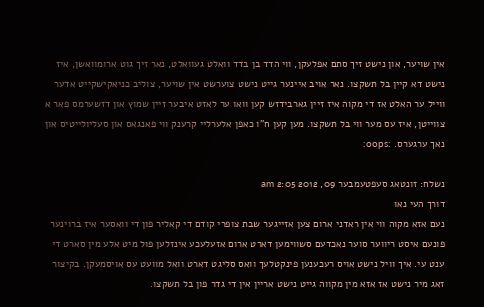אין שויער, און נישט זיך סתם אפלעקן, ווי הדד בן בדד וואלט געוואלט, נאר זיך גוט ארומוואשן, איז נישט דא קיין בל תשקצו. נאר אויב איינער גייט נישט צוערשט אין שויער, צוליב כניאקישקייט אדער ווייל ער האלט אז די מקוה איז זיין גארבידזש קען וואו ער לאזט איבער זיין שמוץ און דזשערמס פאר א צווייטן, איז עס מער ווי בל תשקצו. מען קען ח"ו כאפן אלערליי קרענק ווי פאנגאס און סעליולייטיס און נאך ערגערס. :oops:

נשלח: זונטאג סעפטעמבער 09, 2012 2:05 am
דורך העי נאו
נעם אזא מקוה ווי אין ראדני ארום צען אזייגער שבת צופרי קודם די קאליר פון די וואסער איז ברוינער פונעם איסט ריווער סוער נאכדעם סשווימען דארט ארום אזעלעכע אינזלען פול מיט אלע מין סארט די ענט עי. איך וויל נישט אויס רעכענען פינקטלעך וואס סליגט דארט וואל מוועט עס אויסמעקן. בקיצור זאג מיר נישט אז אזא מין מקווה גייט נישט אריין אין די גדר פון בל תשקצו.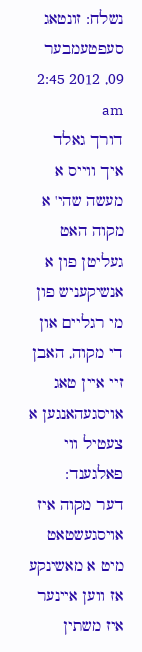נשלח: זונטאג סעפטעמבער 09, 2012 2:45 am
דורך גאלד
איך ווייס א מעשה שהי' א מקוה האט געליטן פון א אנשיקעניש פון מי רגליים און די מקוה, האבן זיי איין טאג אויסגעהאנגען א צעטיל ווי פאלגענד:
דער מקוה איז אויסגעשטאט מיט א מאשינקע אז ווען איינער איז משתין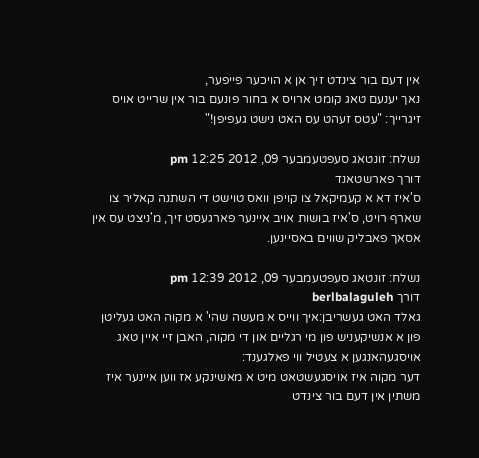אין דעם בור צינדט זיך אן א הויכער פייפער,
נאך יענעם טאג קומט ארויס א בחור פונעם בור אין שרייט אויס זיגרייך: "עטס זעהט עס האט נישט געפיפן!"

נשלח: זונטאג סעפטעמבער 09, 2012 12:25 pm
דורך פארשטאנד
ס'איז דא א קעמיקאל צו קויפן וואס טוישט די השתנה קאליר צו שארף רויט, ס'איז בושות אויב איינער פארגעסט זיך, מ'ניצט עס אין אסאך פאבליק שווים באסיינען.

נשלח: זונטאג סעפטעמבער 09, 2012 12:39 pm
דורך berlbalaguleh
גאלד האט געשריבן:איך ווייס א מעשה שהי' א מקוה האט געליטן פון א אנשיקעניש פון מי רגליים און די מקוה, האבן זיי איין טאג אויסגעהאנגען א צעטיל ווי פאלגענד:
דער מקוה איז אויסגעשטאט מיט א מאשינקע אז ווען איינער איז משתין אין דעם בור צינדט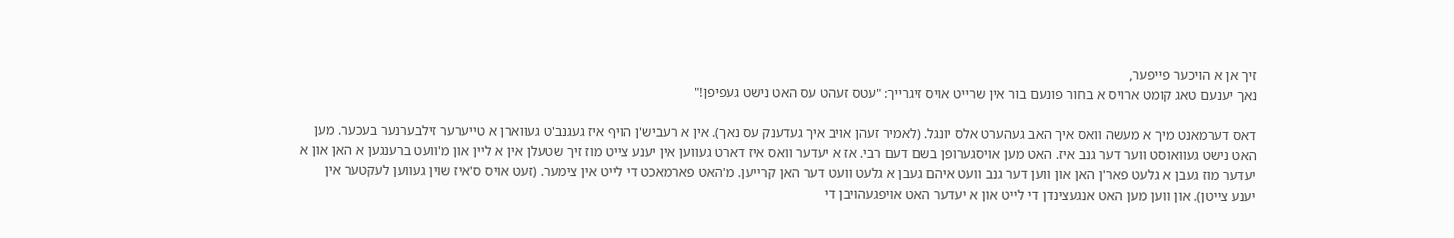זיך אן א הויכער פייפער,
נאך יענעם טאג קומט ארויס א בחור פונעם בור אין שרייט אויס זיגרייך: "עטס זעהט עס האט נישט געפיפן!"

דאס דערמאנט מיך א מעשה וואס איך האב געהערט אלס יונגל. (לאמיר זעהן אויב איך געדענק עס נאך). אין א רעביש'ן הויף איז געגנב'ט געווארן א טייערער זילבערנער בעכער. מען האט נישט געוואוסט ווער דער גנב איז. האט מען אויסגערופן בשם דעם רבי. אז א יעדער וואס איז דארט געווען אין יענע צייט מוז זיך שטעלן אין א ליין און מ'וועט ברענגען א האן און א יעדער מוז געבן א גלעט פאר'ן האן און ווען דער גנב וועט איהם געבן א גלעט וועט דער האן קרייען. מ'האט פארמאכט די לייט אין צימער. (זעט אויס ס'איז שוין געווען לעקטער אין יענע צייטן). און ווען מען האט אנגעצינדן די לייט און א יעדער האט אויפגעהויבן די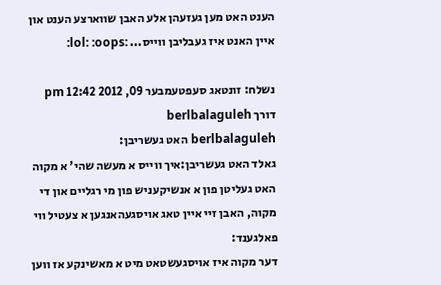הענט האט מען געזעהן אלע האבן שווארצע הענט און איין האנט איז געבליבן ווייס... :lol: :oops:

נשלח: זונטאג סעפטעמבער 09, 2012 12:42 pm
דורך berlbalaguleh
berlbalaguleh האט געשריבן:
גאלד האט געשריבן:איך ווייס א מעשה שהי' א מקוה האט געליטן פון א אנשיקעניש פון מי רגליים און די מקוה, האבן זיי איין טאג אויסגעהאנגען א צעטיל ווי פאלגענד:
דער מקוה איז אויסגעשטאט מיט א מאשינקע אז ווען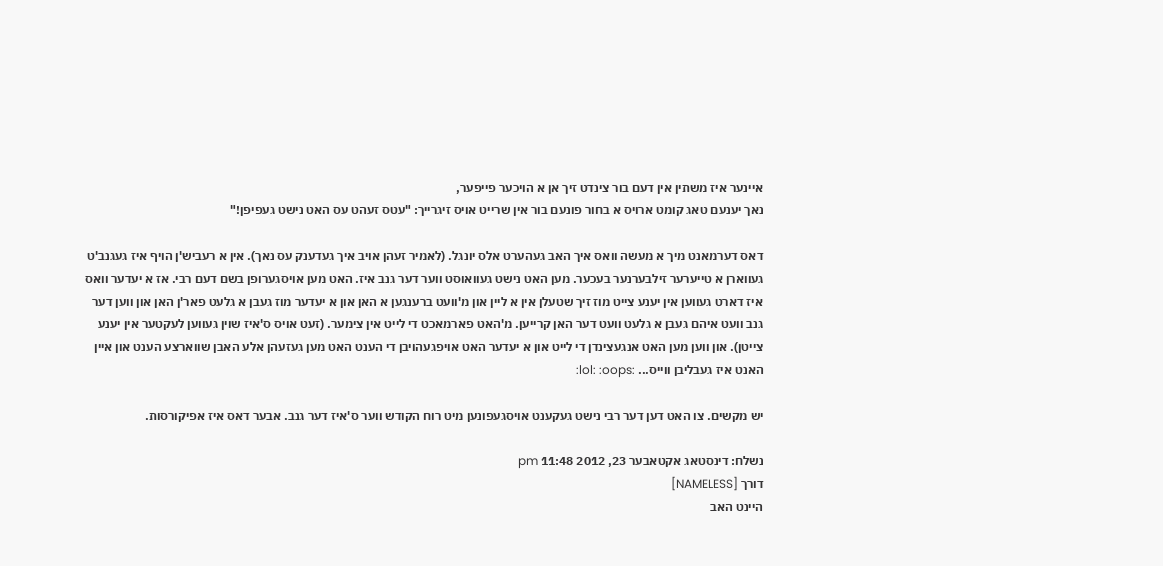איינער איז משתין אין דעם בור צינדט זיך אן א הויכער פייפער,
נאך יענעם טאג קומט ארויס א בחור פונעם בור אין שרייט אויס זיגרייך: "עטס זעהט עס האט נישט געפיפן!"

דאס דערמאנט מיך א מעשה וואס איך האב געהערט אלס יונגל. (לאמיר זעהן אויב איך געדענק עס נאך). אין א רעביש'ן הויף איז געגנב'ט געווארן א טייערער זילבערנער בעכער. מען האט נישט געוואוסט ווער דער גנב איז. האט מען אויסגערופן בשם דעם רבי. אז א יעדער וואס איז דארט געווען אין יענע צייט מוז זיך שטעלן אין א ליין און מ'וועט ברענגען א האן און א יעדער מוז געבן א גלעט פאר'ן האן און ווען דער גנב וועט איהם געבן א גלעט וועט דער האן קרייען. מ'האט פארמאכט די לייט אין צימער. (זעט אויס ס'איז שוין געווען לעקטער אין יענע צייטן). און ווען מען האט אנגעצינדן די לייט און א יעדער האט אויפגעהויבן די הענט האט מען געזעהן אלע האבן שווארצע הענט און איין האנט איז געבליבן ווייס... :lol: :oops:

יש מקשים. צו האט דען דער רבי נישט געקענט אויסגעפונען מיט רוח הקודש ווער ס'איז דער גנב. אבער דאס איז אפיקורסות.

נשלח: דינסטאג אקטאבער 23, 2012 11:48 pm
דורך [NAMELESS]
היינט האב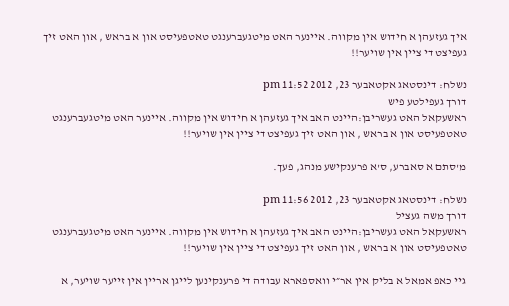איך געזעהן א חידוש אין מקווה. איינער האט מיטגעברענגט טאטפעיסט און א בראש , און האט זיך געפיצט די ציין אין שויער!!

נשלח: דינסטאג אקטאבער 23, 2012 11:52 pm
דורך געפילטע פיש
ראשעקאל האט געשריבן:היינט האב איך געזעהן א חידוש אין מקווה. איינער האט מיטגעברענגט טאטפעיסט און א בראש , און האט זיך געפיצט די ציין אין שויער!!

מ'סתם א סאברע, ס'א פרענקישע מנהג, פעך.

נשלח: דינסטאג אקטאבער 23, 2012 11:56 pm
דורך משה געציל
ראשעקאל האט געשריבן:היינט האב איך געזעהן א חידוש אין מקווה. איינער האט מיטגעברענגט טאטפעיסט און א בראש , און האט זיך געפיצט די ציין אין שויער!!

גיי כאפ אמאל א בליק אין אר״י וואספארא עבודה די פרענקינען לייגן אריין אין זייער שויער, א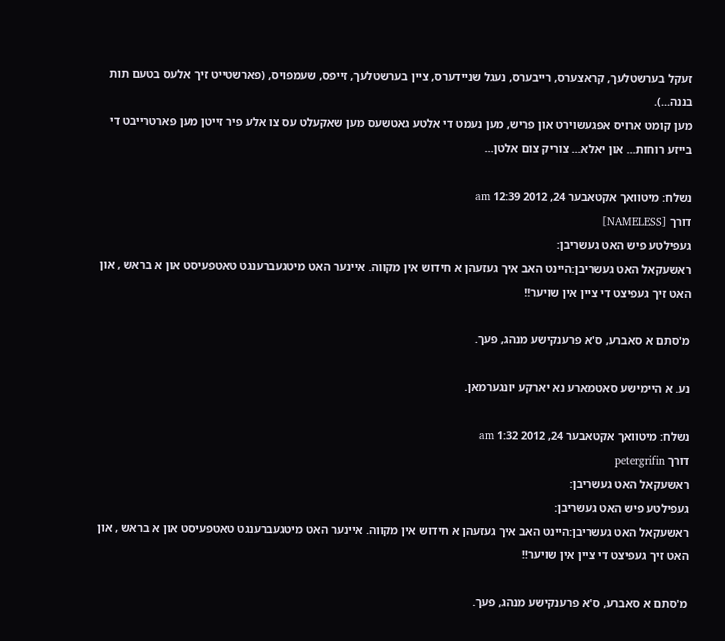זעקל בערשטלעך, קראצערס, רייבערס, נעגל שניידערס, ציין בערשטלעך, זייפס, שעמפויס, (פארשטייט זיך אלעס בטעם תות בננה...).
מען קומט ארויס אפגעשוירט און פריש, מען נעמט די אלטע גאטשעס מען שאקעלט עס צו אלע פיר זייטן מען פארטרייבט די בייזע רוחות... און יאלא... צוריק צום אלטן...

נשלח: מיטוואך אקטאבער 24, 2012 12:39 am
דורך [NAMELESS]
געפילטע פיש האט געשריבן:
ראשעקאל האט געשריבן:היינט האב איך געזעהן א חידוש אין מקווה. איינער האט מיטגעברענגט טאטפעיסט און א בראש , און האט זיך געפיצט די ציין אין שויער!!

מ'סתם א סאברע, ס'א פרענקישע מנהג, פעך.

נע. א היימישע סאטמארע נא יארקע יונגערמאן.

נשלח: מיטוואך אקטאבער 24, 2012 1:32 am
דורך petergrifin
ראשעקאל האט געשריבן:
געפילטע פיש האט געשריבן:
ראשעקאל האט געשריבן:היינט האב איך געזעהן א חידוש אין מקווה. איינער האט מיטגעברענגט טאטפעיסט און א בראש , און האט זיך געפיצט די ציין אין שויער!!

מ'סתם א סאברע, ס'א פרענקישע מנהג, פעך.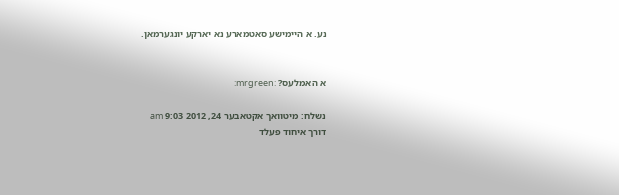נע. א היימישע סאטמארע נא יארקע יונגערמאן.


א האמלעס? :mrgreen:

נשלח: מיטוואך אקטאבער 24, 2012 9:03 am
דורך איחוד פעלד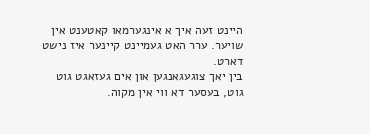היינט זעה איך א אינגערמאו קאטענט אין שויער. ערר האט געמיינט קיינער איז נישט דארט.
בין יאך צוגעגאנגען און אים געזאגט גוט גוט, בעסער דא ווי אין מקוה.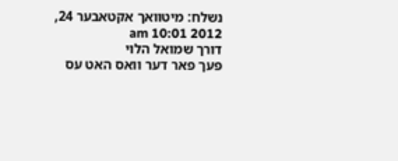נשלח: מיטוואך אקטאבער 24, 2012 10:01 am
דורך שמואל הלוי
פעך פאר דער וואס האט עס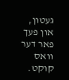געטון, און פעך פאר דער וואס קוקט.